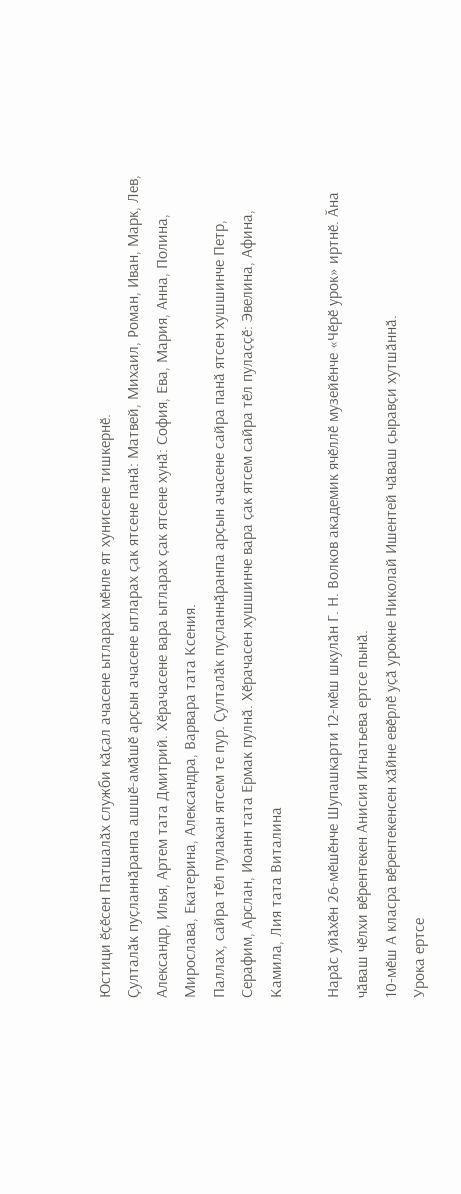Юстици ӗҫӗсен Патшалӑх служби кӑҫал ачасене ытларах мӗнле ят хунисене тишкернӗ.
Ҫулталӑк пуҫланнӑранпа ашшӗ-амӑшӗ арҫын ачасене ытларах ҫак ятсене панӑ: Матвей, Михаил, Роман, Иван, Марк, Лев, Александр, Илья, Артем тата Дмитрий. Хӗрачасене вара ытларах ҫак ятсене хунӑ: София, Ева, Мария, Анна, Полина, Мирослава, Екатерина, Александра, Варвара тата Ксения.
Паллах, сайра тӗл пулакан ятсем те пур. Ҫулталӑк пуҫланнӑранпа арҫын ачасене сайра панӑ ятсен хушшинче Петр, Серафим, Арслан, Иоанн тата Ермак пулнӑ. Хӗрачасен хушшинче вара ҫак ятсем сайра тӗл пулаҫҫӗ: Эвелина, Афина, Камила, Лия тата Виталина

Нарӑс уйӑхӗн 26-мӗшӗнче Шупашкарти 12-мӗш шкулӑн Г. Н. Волков академик ячӗллӗ музейӗнче «Чӗрӗ урок» иртнӗ. Ӑна чӑваш чӗлхи вӗрентекен Анисия Игнатьева ертсе пынӑ.
10-мӗш А класра вӗрентекенсен хӑйне евӗрлӗ уҫӑ урокне Николай Ишентей чӑваш ҫыравҫи хутшӑннӑ.
Урока ертсе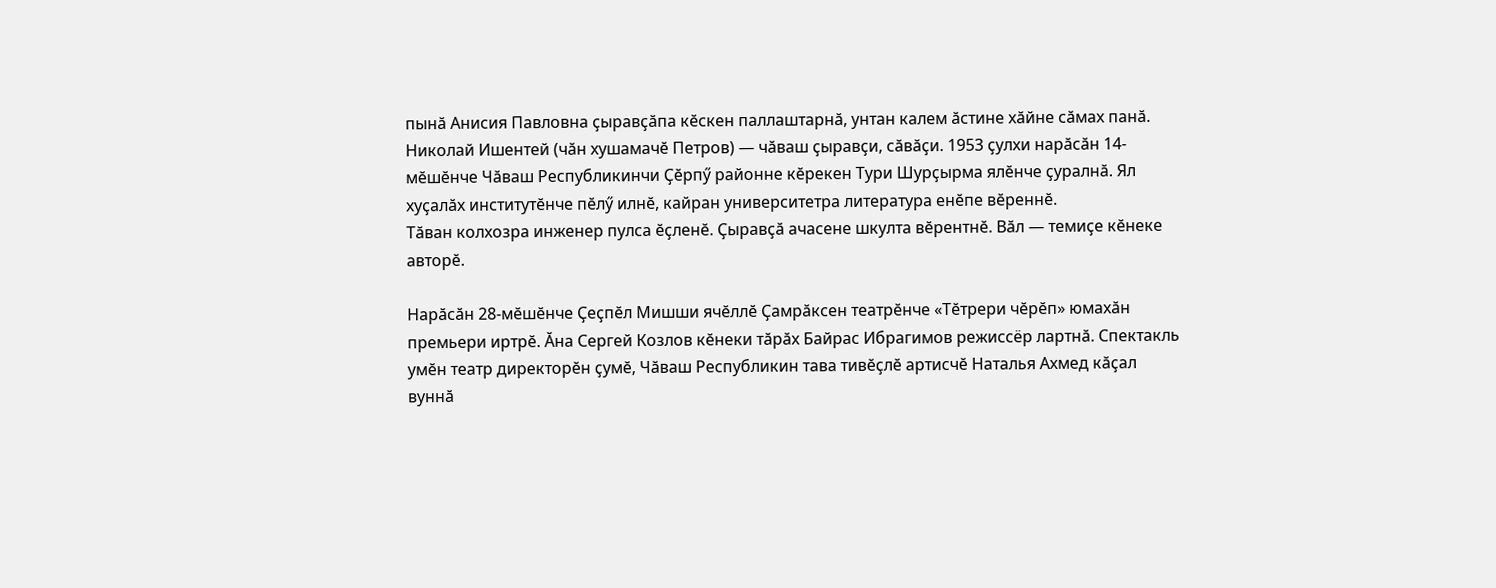пынӑ Анисия Павловна ҫыравҫӑпа кӗскен паллаштарнӑ, унтан калем ӑстине хӑйне сӑмах панӑ.
Николай Ишентей (чӑн хушамачӗ Петров) — чӑваш ҫыравҫи, сӑвӑҫи. 1953 ҫулхи нарӑсӑн 14-мӗшӗнче Чӑваш Республикинчи Ҫӗрпӳ районне кӗрекен Тури Шурҫырма ялӗнче ҫуралнӑ. Ял хуҫалӑх институтӗнче пӗлӳ илнӗ, кайран университетра литература енӗпе вӗреннӗ.
Тӑван колхозра инженер пулса ӗҫленӗ. Ҫыравҫӑ ачасене шкулта вӗрентнӗ. Вӑл — темиҫе кӗнеке авторӗ.

Нарӑсӑн 28-мӗшӗнче Ҫеҫпӗл Мишши ячӗллӗ Ҫамрӑксен театрӗнче «Тӗтрери чӗрӗп» юмахӑн премьери иртрӗ. Ӑна Сергей Козлов кӗнеки тӑрӑх Байрас Ибрагимов режиссёр лартнӑ. Спектакль умӗн театр директорӗн ҫумӗ, Чӑваш Республикин тава тивӗҫлӗ артисчӗ Наталья Ахмед кӑҫал вуннӑ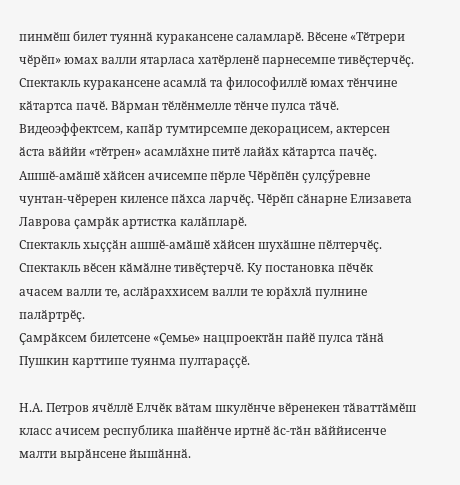пинмӗш билет туяннӑ куракансене саламларӗ. Вӗсене «Тӗтрери чӗрӗп» юмах валли ятарласа хатӗрленӗ парнесемпе тивӗҫтерчӗҫ.
Спектакль куракансене асамлӑ та философиллӗ юмах тӗнчине кӑтартса пачӗ. Вӑрман тӗлӗнмелле тӗнче пулса тӑчӗ. Видеоэффектсем, капӑр тумтирсемпе декорацисем, актерсен ӑста вӑййи «тӗтрен» асамлӑхне питӗ лайӑх кӑтартса пачӗҫ. Ашшӗ-амӑшӗ хӑйсен ачисемпе пӗрле Чӗрӗпӗн ҫулҫӳревне чунтан-чӗререн киленсе пӑхса ларчӗҫ. Чӗрӗп сӑнарне Елизавета Лаврова ҫамрӑк артистка калӑпларӗ.
Спектакль хыҫҫӑн ашшӗ-амӑшӗ хӑйсен шухӑшне пӗлтерчӗҫ. Спектакль вӗсен кӑмӑлне тивӗҫтерчӗ. Ку постановка пӗчӗк ачасем валли те, аслӑраххисем валли те юрӑхлӑ пулнине палӑртрӗҫ.
Ҫамрӑксем билетсене «Ҫемье» нацпроектӑн пайӗ пулса тӑнӑ Пушкин карттипе туянма пултараҫҫӗ.

Н.А. Петров ячӗллӗ Елчӗк вӑтам шкулӗнче вӗренекен тӑваттӑмӗш класс ачисем республика шайӗнче иртнӗ ӑс-тӑн вӑййисенче малти вырӑнсене йышӑннӑ.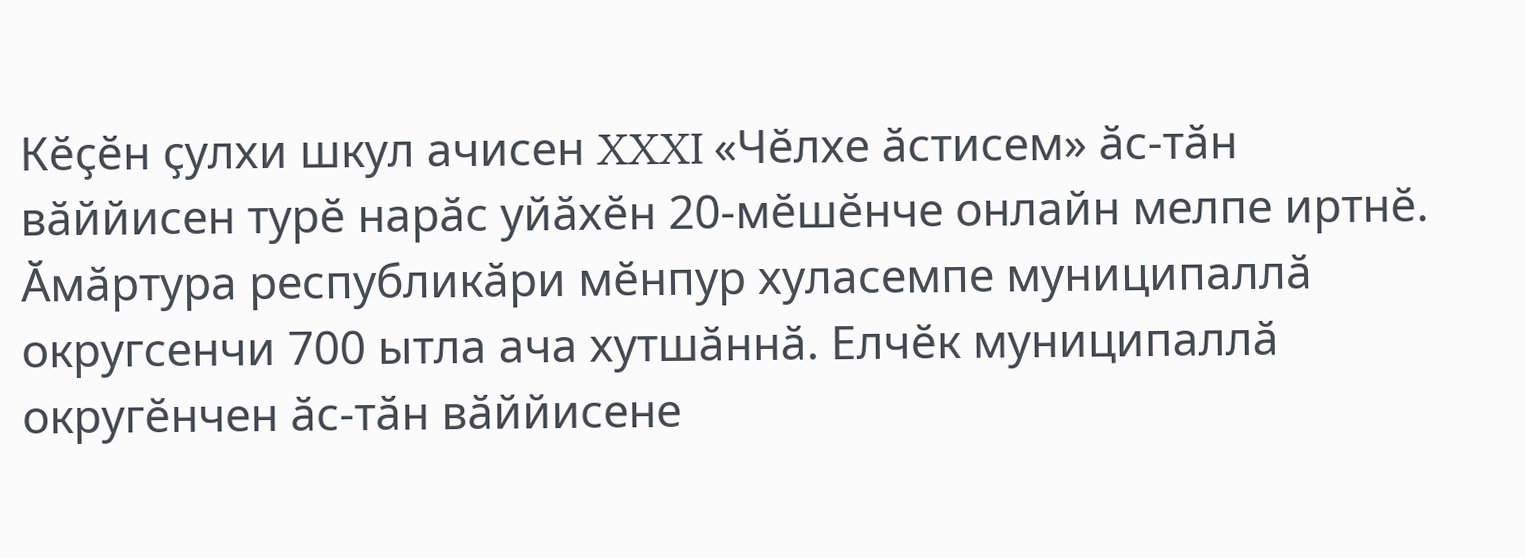Кӗҫӗн ҫулхи шкул ачисен XXXI «Чӗлхе ӑстисем» ӑс-тӑн вӑййисен турӗ нарӑс уйӑхӗн 20-мӗшӗнче онлайн мелпе иртнӗ. Ӑмӑртура республикӑри мӗнпур хуласемпе муниципаллӑ округсенчи 700 ытла ача хутшӑннӑ. Елчӗк муниципаллӑ округӗнчен ӑс-тӑн вӑййисене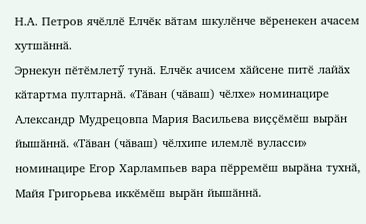Н.А. Петров ячӗллӗ Елчӗк вӑтам шкулӗнче вӗренекен ачасем хутшӑннӑ.
Эрнекун пӗтӗмлетӳ тунӑ. Елчӗк ачисем хӑйсене питӗ лайӑх кӑтартма пултарнӑ. «Тӑван (чӑваш) чӗлхе» номинацире Александр Мудрецовпа Мария Васильева виҫҫӗмӗш вырӑн йышӑннӑ. «Тӑван (чӑваш) чӗлхипе илемлӗ вуласси» номинацире Егор Харлампьев вара пӗрремӗш вырӑна тухнӑ, Майя Григорьева иккӗмӗш вырӑн йышӑннӑ.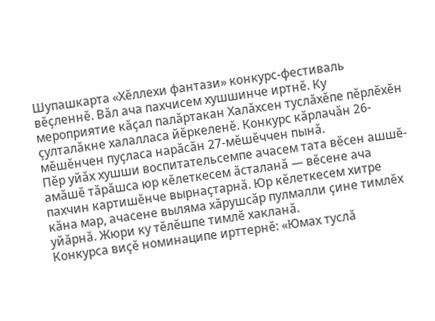Шупашкарта «Хӗллехи фантази» конкурс-фестиваль вӗҫленнӗ. Вӑл ача пахчисем хушшинче иртнӗ. Ку мероприятие кӑҫал палӑртакан Халӑхсен туслӑхӗпе пӗрлӗхӗн ҫулталӑкне халалласа йӗркеленӗ. Конкурс кӑрлачӑн 26-мӗшӗнчен пуҫласа нарӑсӑн 27-мӗшӗччен пынӑ.
Пӗр уйӑх хушши воспитательсемпе ачасем тата вӗсен ашшӗ-амӑшӗ тӑрӑшса юр кӗлеткесем ӑсталанӑ — вӗсене ача пахчин картишӗнче вырнаҫтарнӑ. Юр кӗлеткесем хитре кӑна мар, ачасене выляма хӑрушсӑр пулмалли ҫине тимлӗх уйӑрнӑ. Жюри ку тӗлӗшпе тимлӗ хакланӑ.
Конкурса виҫӗ номинаципе ирттернӗ: «Юмах туслӑ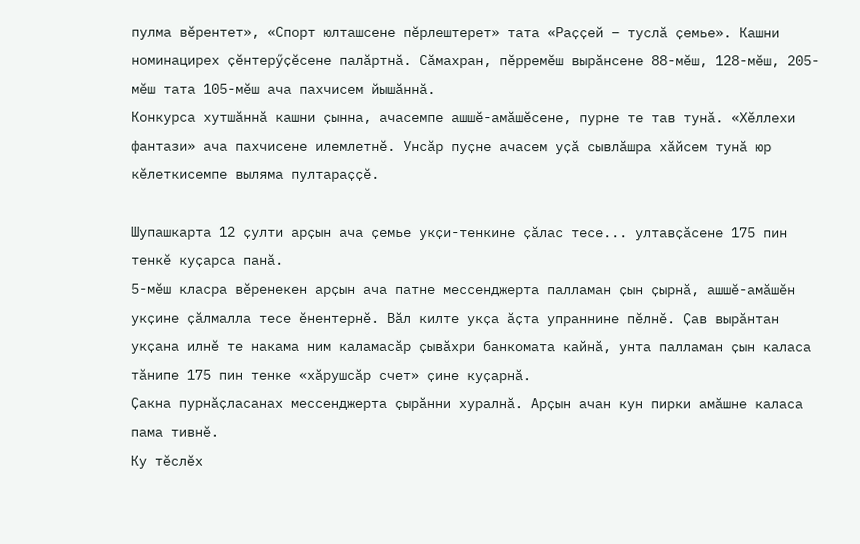пулма вӗрентет», «Спорт юлташсене пӗрлештерет» тата «Раҫҫей – туслӑ ҫемье». Кашни номинацирех ҫӗнтерӳҫӗсене палӑртнӑ. Сӑмахран, пӗрремӗш вырӑнсене 88-мӗш, 128-мӗш, 205-мӗш тата 105-мӗш ача пахчисем йышӑннӑ.
Конкурса хутшӑннӑ кашни ҫынна, ачасемпе ашшӗ-амӑшӗсене, пурне те тав тунӑ. «Хӗллехи фантази» ача пахчисене илемлетнӗ. Унсӑр пуҫне ачасем уҫӑ сывлӑшра хӑйсем тунӑ юр кӗлеткисемпе выляма пултараҫҫӗ.

Шупашкарта 12 ҫулти арҫын ача ҫемье укҫи-тенкине ҫӑлас тесе... ултавҫӑсене 175 пин тенкӗ куҫарса панӑ.
5-мӗш класра вӗренекен арҫын ача патне мессенджерта палламан ҫын ҫырнӑ, ашшӗ-амӑшӗн укҫине ҫӑлмалла тесе ӗнентернӗ. Вӑл килте укҫа ӑҫта упраннине пӗлнӗ. Ҫав вырӑнтан укҫана илнӗ те накама ним каламасӑр ҫывӑхри банкомата кайнӑ, унта палламан ҫын каласа тӑнипе 175 пин тенке «хӑрушсӑр счет» ҫине куҫарнӑ.
Ҫакна пурнӑҫласанах мессенджерта ҫырӑнни хуралнӑ. Арҫын ачан кун пирки амӑшне каласа пама тивнӗ.
Ку тӗслӗх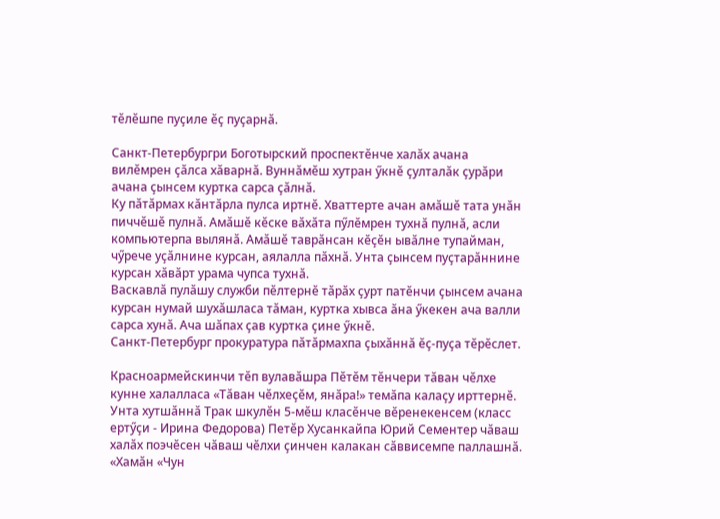тӗлӗшпе пуҫиле ӗҫ пуҫарнӑ.

Санкт-Петербургри Боготырский проспектӗнче халӑх ачана вилӗмрен ҫӑлса хӑварнӑ. Вуннӑмӗш хутран ӳкнӗ ҫулталӑк ҫурӑри ачана ҫынсем куртка сарса ҫӑлнӑ.
Ку пӑтӑрмах кӑнтӑрла пулса иртнӗ. Хваттерте ачан амӑшӗ тата унӑн пиччӗшӗ пулнӑ. Амӑшӗ кӗске вӑхӑта пӳлӗмрен тухнӑ пулнӑ, асли компьютерпа вылянӑ. Амӑшӗ таврӑнсан кӗҫӗн ывӑлне тупайман, чӳрече уҫӑлнине курсан, аялалла пӑхнӑ. Унта ҫынсем пуҫтарӑннине курсан хӑвӑрт урама чупса тухнӑ.
Васкавлӑ пулӑшу служби пӗлтернӗ тӑрӑх ҫурт патӗнчи ҫынсем ачана курсан нумай шухӑшласа тӑман, куртка хывса ӑна ӳкекен ача валли сарса хунӑ. Ача шӑпах ҫав куртка ҫине ӳкнӗ.
Санкт-Петербург прокуратура пӑтӑрмахпа ҫыхӑннӑ ӗҫ-пуҫа тӗрӗслет.

Красноармейскинчи тӗп вулавӑшра Пӗтӗм тӗнчери тӑван чӗлхе кунне халалласа «Тӑван чӗлхеҫӗм, янӑра!» темӑпа калаҫу ирттернӗ.
Унта хутшӑннӑ Трак шкулӗн 5-мӗш класӗнче вӗренекенсем (класс ертӳҫи - Ирина Федорова) Петӗр Хусанкайпа Юрий Сементер чӑваш халӑх поэчӗсен чӑваш чӗлхи ҫинчен калакан сӑввисемпе паллашнӑ.
«Хамӑн «Чун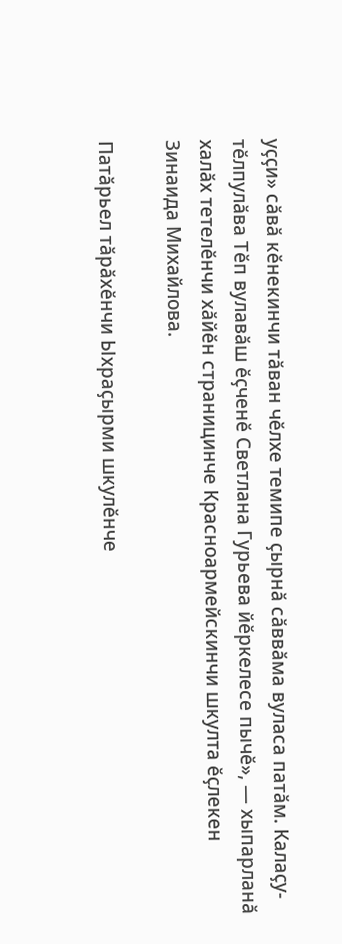уҫҫи» сӑвӑ кӗнекинчи тӑван чӗлхе темипе ҫырнӑ сӑввӑма вуласа патӑм. Калаҫу-тӗлпулӑва Тӗп вулавӑш ӗҫченӗ Светлана Гурьева йӗркелесе пычӗ», — хыпарланӑ халӑх тетелӗнчи хӑйӗн страницинче Красноармейскинчи шкулта ӗҫлекен Зинаида Михайлова.

Патӑрьел тӑрӑхӗнчи Ыхраҫырми шкулӗнче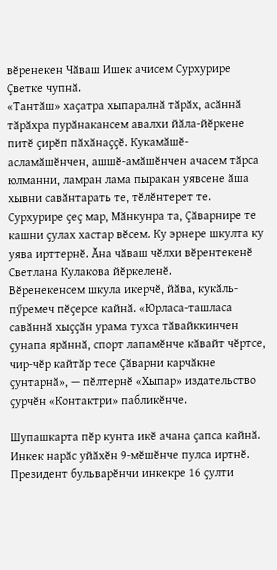вӗренекен Чӑваш Ишек ачисем Сурхурире Ҫветке чупнӑ.
«Тантӑш» хаҫатра хыпаралнӑ тӑрӑх, асӑннӑ тӑрӑхра пурӑнакансем авалхи йӑла-йӗркене питӗ ҫирӗп пӑхӑнаҫҫӗ. Кукамӑшӗ-асламӑшӗнчен, ашшӗ-амӑшӗнчен ачасем тӑрса юлманни, ламран лама пыракан уявсене ӑша хывни савӑнтарать те, тӗлӗнтерет те. Сурхурире ҫеҫ мар, Мӑнкунра та, Ҫӑварнире те кашни ҫулах хастар вӗсем. Ку эрнере шкулта ку уява ирттернӗ. Ӑна чӑваш чӗлхи вӗрентекенӗ Светлана Кулакова йӗркеленӗ.
Вӗренекенсем шкула икерчӗ, йӑва, кукӑль-пӳремеч пӗҫерсе кайнӑ. «Юрласа-ташласа савӑннӑ хыҫҫӑн урама тухса тӑвайккинчен ҫунапа ярӑннӑ, спорт лапамӗнче кӑвайт чӗртсе, чир-чӗр кайтӑр тесе Ҫӑварни карчӑкне ҫунтарнӑ», — пӗлтернӗ «Хыпар» издательство ҫурчӗн «Контактри» пабликӗнче.

Шупашкарта пӗр кунта икӗ ачана ҫапса кайнӑ. Инкек нарӑс уйӑхӗн 9-мӗшӗнче пулса иртнӗ.
Президент бульварӗнчи инкекре 16 ҫулти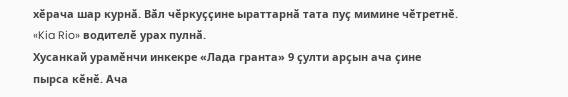хӗрача шар курнӑ. Вӑл чӗркуҫҫине ыраттарнӑ тата пуҫ мимине чӗтретнӗ. «Kia Rio» водителӗ урах пулнӑ.
Хусанкай урамӗнчи инкекре «Лада гранта» 9 ҫулти арҫын ача ҫине пырса кӗнӗ. Ача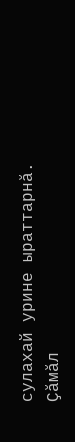сулахай урине ыраттарнӑ. Ҫӑмӑл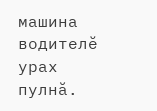машина водителӗ урах пулнӑ.